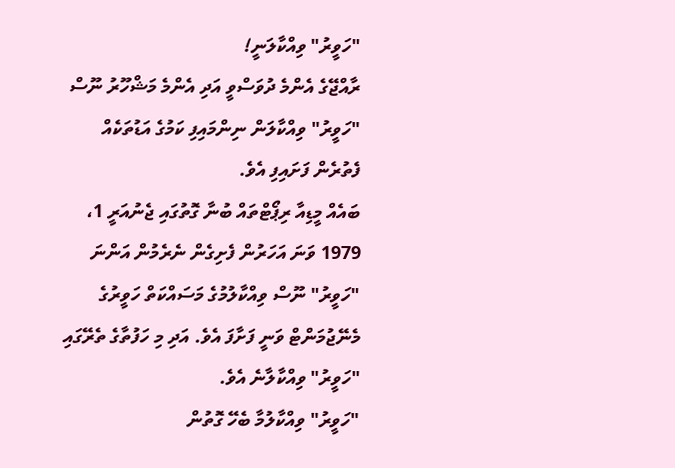"ހަވީރު" ވިއްކާލަނީ!
ރާއްޖޭގެ އެންމެ ދުވަސްވީ އަދި އެންމެ މަޝްހޫރު ނޫސް "ހަވީރު" ވިއްކާލަން ނިންމައިފި ކަމުގެ އަޑުތަކެއް ފެތުރެން ފަށައިފި އެވެ.
ބައެއް މީޑިއާ ރިޕޯޓްތައް ބުނާ ގޮތުގައި ޖެނުއަރީ 1، 1979 ވަނަ އަހަރުން ފެށިގެން ނެރެމުން އަންނަ "ހަވީރު" ނޫސް ވިއްކާލުމުގެ މަސައްކަތް ހަވީރުގެ މެނޭޖުމަންޓް ވަނީ ފަށާފަ އެވެ. އަދި މި ހަފުތާގެ ތެރޭގައި "ހަވީރު" ވިއްކާލާނެ އެވެ.
"ހަވީރު" ވިއްކާލުމާ ބެހޭ ގޮތުން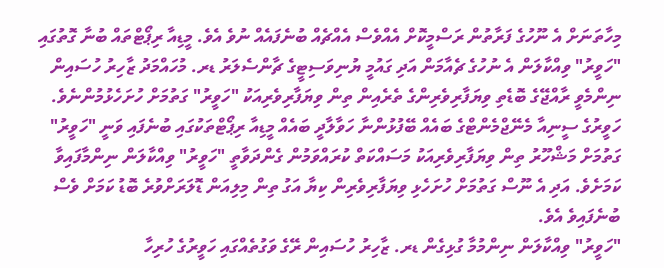މިހާތަނަށް އެ ނޫހުގެ ފަރާތުން ރަސްމީކޮށް އެއްވެސް އެއްޗެއް ބުނެފައެއް ނުވެ އެވެ. މީޑިއާ ރިޕޯޓްތައް ބުނާ ގޮތުގައި "ހަވީރު" ވިއްކާލަން އެ ނުހުގެ ޗެއާމަން އަދި ގައުމީ ޔުނިވަސިޓީގެ ޗާންސެލަރު ޑރ. މުހައްމަދު ޒާހިރު ހުސައިން ނިންމެވީ ރާއްޖޭގެ ބޮޑެތި ވިޔަފާރިވެރިންގެ ތެރެއިން ތިން ވިޔަފާރިވެރިއަކު "ހަވީރު" ގަތުމަށް ހުށަހެޅުމުންނެވެ.
ހަވީރުގެ ސީނިއާ މެނޭޖްމެންޓްގެ ބައެއް ބޭފުޅުންނާ ހަވާލާދީ ބައެއް މީޑިއާ ރިޕޯޓްތަކުގައި ބުނެފައި ވަނީ "ހަވީރު" ގަތުމަށް މަޝްހޫރު ތިން ވިޔަފާރިވެރިއަކު މަސައްކަތް ކުރައްވަމުން ގެންދަވާތީ "ހަވީރު" ވިއްކާލަން ނިންމާފައިވާ ކަމަށެވެ. އަދި އެ ނޫސް ގަތުމަށް ހުށަހެޅި ވިޔަފާރިވެރިން ކިޔާ އަގު ތިން މިލިއަން ޑޮލަރަށްވުރެ ބޮޑު ކަމަށް ވެސް ބުނެފައިވެ އެވެ.
"ހަވީރު" ވިއްކާލަން ނިންމުމާ ގުޅިގެން ޑރ. ޒާހިރު ހުސައިން ރޭގެ ވަގުތެއްގައި ހަވީރުގެ ހުރިހާ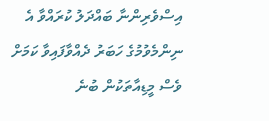އިސްވެރިންނާ ބައްދަލު ކުރައްވާ އެ ނިންމެވުމުގެ ހަބަރު ދެއްވާފައިވާ ކަމަށް ވެސް މީޑިއާތަކުން ބުނެ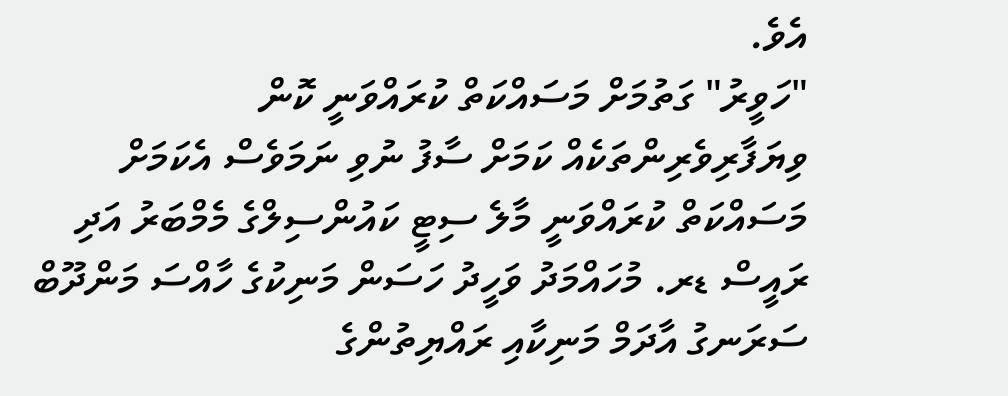އެވެ.
"ހަވީރު" ގަތުމަށް މަސައްކަތް ކުރައްވަނީ ކޮން ވިޔަފާރިވެރިންތަކެއް ކަމަށް ސާފު ނުވި ނަމަވެސް އެކަމަށް މަސައްކަތް ކުރައްވަނީ މާލެ ސިޓީ ކައުންސިލްގެ މެމްބަރު އަދި ރައީސް ޑރ. މުހައްމަދު ވަހީދު ހަސަން މަނިކުގެ ހާއްސަ މަންދޫބް ސަރަނގު އާދަމް މަނިކާއި ރައްޔިތުންގެ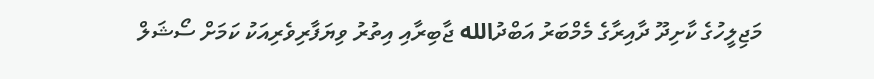މަޖިލީހުގެ ކާށިދޫ ދާއިރާގެ މެމްބަރު އަބްދުالله ޖާބިރާއި އިތުރު ވިޔަފާރިވެރިއަކު ކަމަށް ސޯޝަލް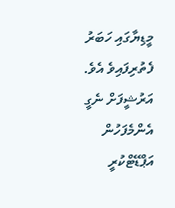މީޑިޔާގައި ހަބަރު ފެތުރިފައިވެ އެވެ.
އަރުޝީފަށް ނެގީ
އެންމެފަހުން އަޕްޑޭޓްކުރީ